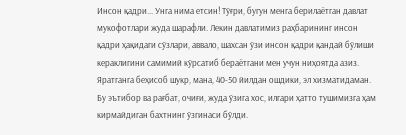Инсон қадри... Унга нима етсин! Тўғри, бугун менга берилаётган давлат мукофотлари жуда шарафли. Лекин давлатимиз раҳбарининг инсон қадри ҳақидаги сўзлари, аввало, шахсан ўзи инсон қадри қандай бўлиши кераклигини самимий кўрсатиб бераётгани мен учун ниҳоятда азиз. Яратганга беҳисоб шукр, мана, 40-50 йилдан ошдики, эл хизматидаман. Бу эътибор ва рағбат, очиғи, жуда ўзига хос, илгари ҳатто тушимизга ҳам кирмайдиган бахтнинг ўзгинаси бўлди.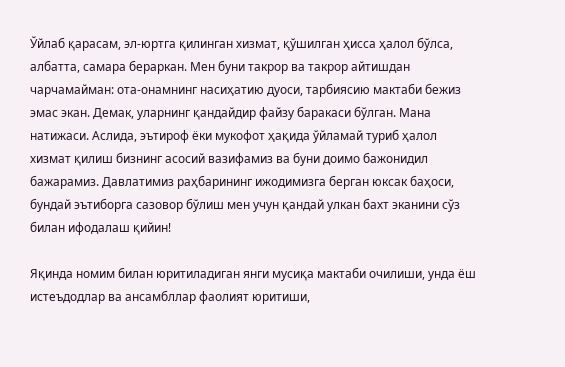Ўйлаб қарасам, эл-юртга қилинган хизмат, қўшилган ҳисса ҳалол бўлса, албатта, самара бераркан. Мен буни такрор ва такрор айтишдан чарчамайман: ота-онамнинг насиҳатию дуоси, тарбиясию мактаби бежиз эмас экан. Демак, уларнинг қандайдир файзу баракаси бўлган. Мана натижаси. Аслида, эътироф ёки мукофот ҳақида ўйламай туриб ҳалол хизмат қилиш бизнинг асосий вазифамиз ва буни доимо бажонидил бажарамиз. Давлатимиз раҳбарининг ижодимизга берган юксак баҳоси, бундай эътиборга сазовор бўлиш мен учун қандай улкан бахт эканини сўз билан ифодалаш қийин!

Яқинда номим билан юритиладиган янги мусиқа мактаби очилиши, унда ёш истеъдодлар ва ансамбллар фаолият юритиши,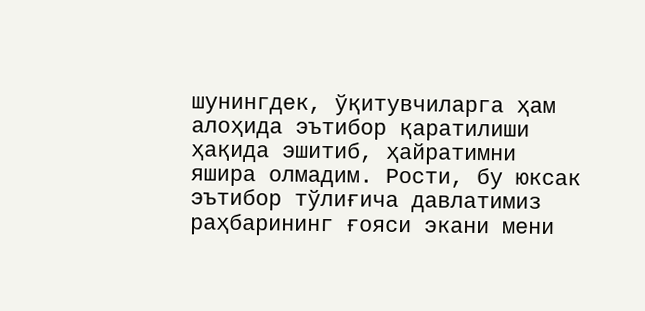шунингдек, ўқитувчиларга ҳам алоҳида эътибор қаратилиши ҳақида эшитиб, ҳайратимни яшира олмадим. Рости, бу юксак эътибор тўлиғича давлатимиз раҳбарининг ғояси экани мени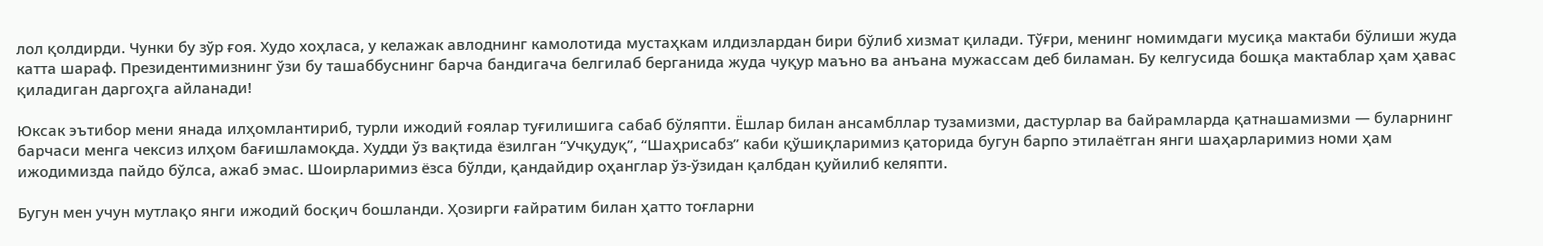лол қолдирди. Чунки бу зўр ғоя. Худо хоҳласа, у келажак авлоднинг камолотида мустаҳкам илдизлардан бири бўлиб хизмат қилади. Тўғри, менинг номимдаги мусиқа мактаби бўлиши жуда катта шараф. Президентимизнинг ўзи бу ташаббуснинг барча бандигача белгилаб берганида жуда чуқур маъно ва анъана мужассам деб биламан. Бу келгусида бошқа мактаблар ҳам ҳавас қиладиган даргоҳга айланади!

Юксак эътибор мени янада илҳомлантириб, турли ижодий ғоялар туғилишига сабаб бўляпти. Ёшлар билан ансамбллар тузамизми, дастурлар ва байрамларда қатнашамизми — буларнинг барчаси менга чексиз илҳом бағишламоқда. Худди ўз вақтида ёзилган “Учқудуқ”, “Шаҳрисабз” каби қўшиқларимиз қаторида бугун барпо этилаётган янги шаҳарларимиз номи ҳам ижодимизда пайдо бўлса, ажаб эмас. Шоирларимиз ёзса бўлди, қандайдир оҳанглар ўз-ўзидан қалбдан қуйилиб келяпти.

Бугун мен учун мутлақо янги ижодий босқич бошланди. Ҳозирги ғайратим билан ҳатто тоғларни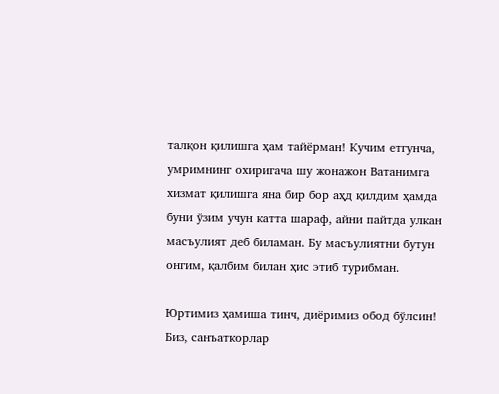талқон қилишга ҳам тайёрман! Кучим етгунча, умримнинг охиригача шу жонажон Ватанимга хизмат қилишга яна бир бор аҳд қилдим ҳамда буни ўзим учун катта шараф, айни пайтда улкан масъулият деб биламан. Бу масъулиятни бутун онгим, қалбим билан ҳис этиб турибман.

Юртимиз ҳамиша тинч, диёримиз обод бўлсин! Биз, санъаткорлар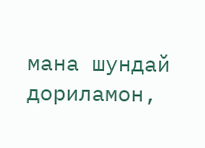мана шундай дориламон,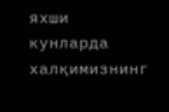яхши кунларда халқимизнинг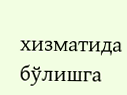хизматида бўлишга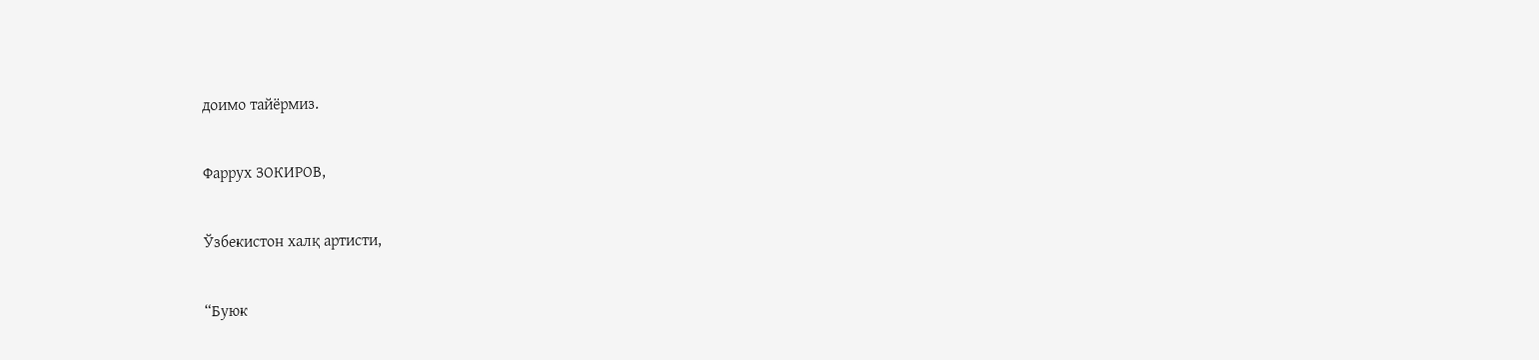доимо тайёрмиз.

Фаррух ЗОКИРОВ,

Ўзбекистон халқ артисти,

“Буюк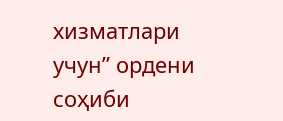хизматлари учун” ордени соҳиби